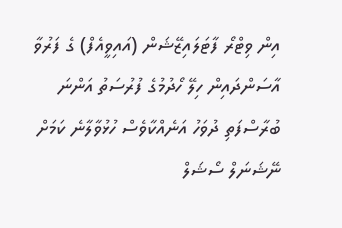އިން ވިޓްރޯ ފާޓަލައިޒޭޝަން (އައިވީއެފް) ގެ ފަރުވާ އާސަންދައިން ހިލޭ ހޯދުމުގެ ފުރުސަތު އަންނަ ބުރާސްފަތި ދުވަހު އަނެއްކާވެސް ހުޅުވާލާނެ ކަމަށް ނޭޝަނަލް ސޯޝަލް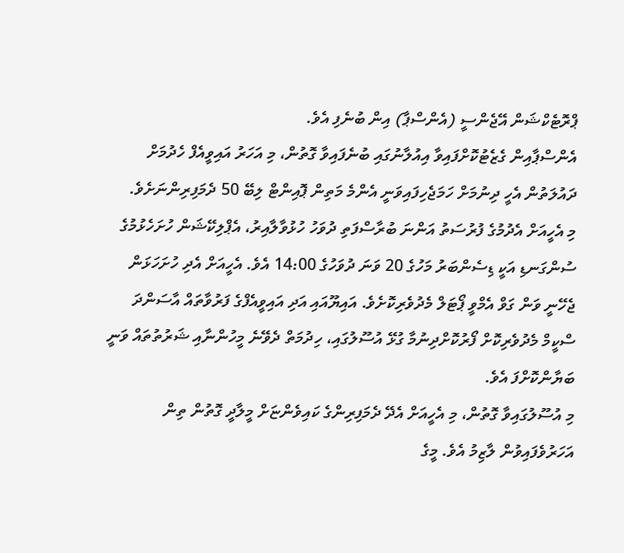ޕްރޮޓެކްޝަން އޭޖެންސީ (އެންސްޕާ) އިން ބުނެފި އެވެ.
އެންސްޕާއިން ގެޒެޓުކޮށްފައިވާ އިއުލާނުގައި ބުނެފައިވާ ގޮތުން، މި އަހަރު އައިވީއެފް ހެދުމަށް ދައުލަތުން އެހީ ދިނުމަށް ހަމަޖެހިފައިވަނީ އެންމެ މަތިން ޕޮއިންޓް ލިބޭ 50 ދެމަފިރިންނަށެވެ.
މި އެހީއަށް އެދުމުގެ ފުރުސަތު އަންނަ ބުރާސްފަތި ދުވަހު ހުޅުވާލާއިރު، އެޕްލިކޭޝަން ހުށަހެޅުމުގެ ސުންގަނޑި އަކީ ޑިސެންބަރު މަހުގެ 20 ވަނަ ދުވަހުގެ 14:00 އެވެ. އެހީއަށް އެދި ހުށަހަޅަން ޖެހޭނީ ވަން ގަވް އެމްވީ ޕޯޓަލް މެދުވެރިކޮށެވެ. އައިޔޫއައި އަދި އައިވީއެފްގެ ފަރުވާތައް އާސަންދަ ސްކީމް މެދުވެރިކޮށް ފޯރުކޮށްދިނުމާ ގުޅޭ އުސޫލުގައި، ހިދުމަތް ދެވޭނެ މީހުންނާއި ޝަރުތުތައް ވަނީ ބަޔާންކޮށްފަ އެވެ.
މި އުސޫލުގައިވާ ގޮތުން، މި އެހީއަށް އެދޭ ދެމަފިރިންގެ ކައިވެންޏަށް މީލާދީ ގޮތުން ތިން އަހަރުވެފައިވުން ލާޒިމު އެވެ. މީގެ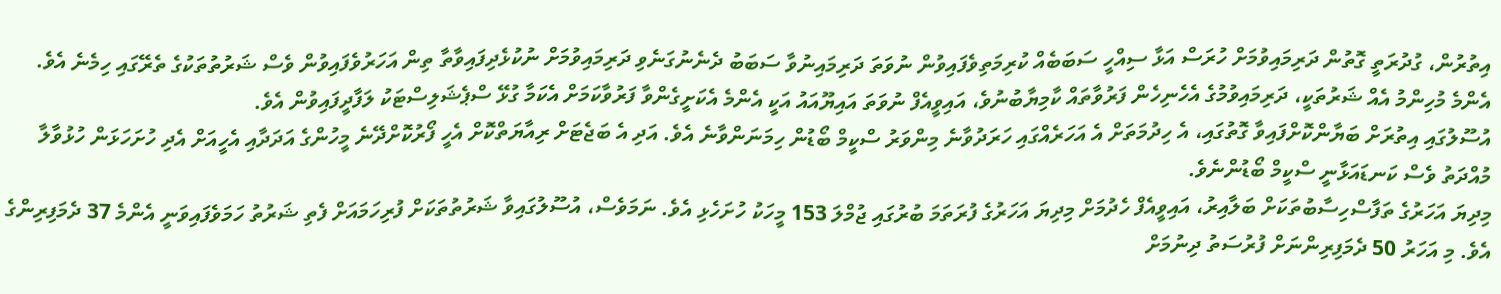އިތުރުން، ގުދުރަތީ ގޮތުން ދަރިމައިވުމަށް ހުރަސް އަޅާ ސިއްހީ ސަބަބެއް ކުރިމަތިވެފައިވުން ނުވަތަ ދަރިމައިނުވާ ސަބަބު ދެނެނުގަނެވި ދަރިމައިވުމަށް ނުކުޅެދިފައިވާތާ ތިން އަހަރުވެފައިވުން ވެސް ޝަރުތުތަކުގެ ތެރޭގައި ހިމެނެ އެވެ. އެންމެ މުހިންމު އެއް ޝަރުތަކީ، ދަރިމައިވުމުގެ އެހެނިހެން ފަރުވާތައް ކާމިޔާބުނުވެ، އައިވީއެފް ނުވަތަ އައިޔޫއައު އަކީ އެންމެ އެކަށީގެންވާ ފަރުވާކަމަށް އެކަމާ ގުޅޭ ސްޕެޝަލިސްޓަކު ލަފާދީފައިވުން އެވެ.
އުސޫލުގައި އިތުރަށް ބަޔާންކޮށްފައިވާ ގޮތުގައި، އެ ހިދުމަތަށް އެ އަހަރެއްގައި ހަރަދުވާނެ މިންވަރު ސްކީމް ބޯޑުން ހިމަނަންވާނެ އެވެ. އަދި އެ ބަޖެޓަށް ރިއާޔަތްކޮށް އެހީ ފޯރުކޮށްދޭނެ މީހުންގެ އަދަދާއި އެހީއަށް އެދި ހުށަހަޅަން ހުޅުވާލާ މުއްދަތު ވެސް ކަނޑައަޅާނީ ސްކީމް ބޯޑުންނެވެ.
މިދިޔަ އަހަރުގެ ތަފާސްހިސާބުތަކަށް ބަލާއިރު، އައިވީއެފް ހެދުމަށް މިދިޔަ އަހަރުގެ ފުރަތަމަ ބުރުގައި ޖުމްލަ 153 މީހަކު ހުށަހެޅި އެވެ. ނަމަވެސް، އުސޫލުގައިވާ ޝަރުތުތަކަށް ފުރިހަމައަށް ފެތި ޝަރުތު ހަމަވެފައިވަނީ އެންމެ 37 ދެމަފިރިންގެ އެވެ. މި އަހަރު 50 ދެމަފިރިންނަށް ފުރުސަތު ދިނުމަށް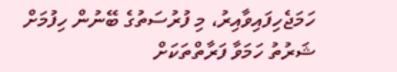ހަމަޖެހިފައިވާއިރު، މި ފުރުސަތުގެ ބޭނުން ހިފުމަށް ޝަރުތު ހަމަވާ ފަރާތްތަކަށް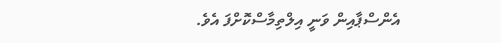އެންސްޕާއިން ވަނީ އިލްތިމާސްކޮށްފަ އެވެ.